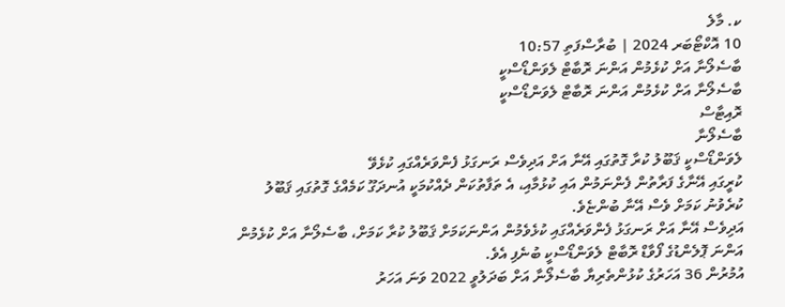ކ. މާލެ
10 އޮކްޓޯބަރ 2024 | ބުރާސްފަތި 10:57
ބާސެލޯނާ އަށް ކުޅެމުން އަންނަ ރޮބާޓް ލެވަންޑޯސްކީ
ބާސެލޯނާ އަށް ކުޅެމުން އަންނަ ރޮބާޓް ލެވަންޑޯސްކީ
ރޮއިޓާސް
ބާސެލޯނާ
ލެވަންޑޯސްކީ ޤަބޫލު ކުރާ ގޮތުގައި އޭނާ އަށް އަދިވެސް ރަނގަޅު ފެންވަރެއްގައި ކުޅެވޭ
ކުރީގައި އޭނާގެ ފަރާތުން ފެންނަމުން އައި ކުޅުމާއި، އެ ތަފާތުކަން ދެއްކުމަކީ އުނދަގޫ ކަމެއްގެ ގޮތުގައި ޤަބޫލު ކުރެވުނު ކަމަށް ވެސް އޭނާ ބުންޏެވެ.
އަދިވެސް އޭނާ އަށް ރަނގަޅު ފެންވަރެއްގައި ކުޅެވެމުން އަންނަކަމަށް ޤަބޫލު ކުރާ ކަމަށް، ބާސެލޯނާ އަށް ކުޅެމުން އަންނަ ޕޮލެންޑުގެ ފޯވާޑް ރޮބާޓް ލެވަންޑޯސްކީ ބުނެފި އެވެ.
އުމުރުން 36 އަހަރުގެ ކުޅުންތެރިޔާ ބާސެލޯނާ އަށް ބަދަލުވީ 2022 ވަނަ އަހަރު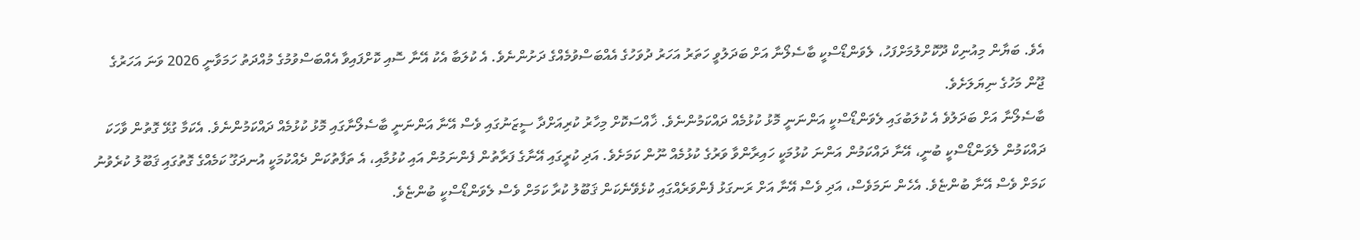އެވެ. ބަޔާން މިއުނިކް ދޫކޮށްލުމަށްފަހު، ލެވަންޑޯސްކީ ބާސެލޯނާ އަށް ބަދަލުވީ ހަތަރު އަހަރު ދުވަހުގެ އެއްބަސްވުމެއްގެ ދަށުންނެވެ. އެ ކުލަބާ އެކު އޭނާ ސޮއި ކޮށްފައިވާ އެއްބަސްވުމުގެ މުއްދަތު ހަމަވާނީ 2026 ވަނަ އަހަރުގެ ޖޫން މަހުގެ ނިޔަލަށެވެ.
ބާސެލޯނާ އަށް ބަދަލުވެ އެ ކުލަބުގައި ލެވަންޑޯސްކީ އަންނަނީ މޮޅު ކުޅުމެއް ދައްކަމުންނެވެ. ޚާއްސަކޮށް މިހާރު ކުރިއަށްދާ ސީޒަނުގައި ވެސް އޭނާ އަންނަނީ ބާސެލޯނާގައި މޮޅު ކުޅުމެއް ދައްކަމުންނެވެ. އެކަމާ ގުޅޭ ގޮތުން ވާހަކަ ދައްކަމުން ލެވަންޑޯސްކީ ބުނީ، އޭނާ ދައްކަމުން އަންނަ ކުޅުމަކީ ހައިރާންވާ ވަރުގެ ކުޅުމެއް ނޫން ކަމަށެވެ. އަދި ކުރީގައި އޭނާގެ ފަރާތުން ފެންނަމުން އައި ކުޅުމާއި، އެ ތަފާތުކަން ދެއްކުމަކީ އުނދަގޫ ކަމެއްގެ ގޮތުގައި ޤަބޫލު ކުރެވުނު ކަމަށް ވެސް އޭނާ ބުންޏެވެ. އެހެން ނަމަވެސް، އަދި ވެސް އޭނާ އަށް ރަނގަޅު ފެންވަރެއްގައި ކުޅެވޭނެކަން ޤަބޫލު ކުރާ ކަމަށް ވެސް ލެވަންޑޯސްކީ ބުންޏެވެ.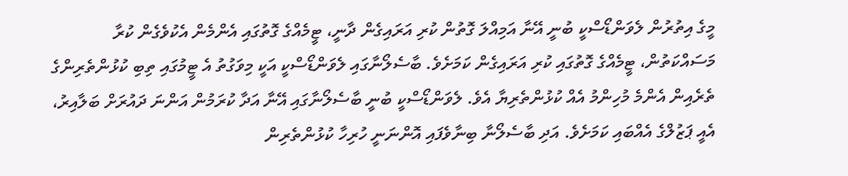މީގެ އިތުރުން ލެވަންޑޯސްކީ ބުނީ އޭނާ އަމިއްލަ ގޮތުން ކުރި އަރައިގެން ދާނީ، ޓީމެއްގެ ގޮތުގައި އެންމެން އެކުވެގެން ކުރާ މަސައްކަތުން، ޓީމެއްގެ ގޮތުގައި ކުރި އަރައިގެން ކަމަށެވެ. ބާސެލޯނާގައި ލެވަންޑޯސްކީ އަކީ މިވަގުތު އެ ޓީމުގައި ތިބި ކުޅުންތެރިންގެ ތެރެއިން އެންމެ މުހިންމު އެއް ކުޅުންތެރިޔާ އެވެ. ލެވަންޑޯސްކީ ބުނީ ބާސެލޯނާގައި އޭނާ އަދާ ކުރަމުން އަންނަ ދައުރަށް ބަލާއިރު، އެއީ ޕަޒުލްގެ އެއްބައި ކަމަށެވެ. އަދި ބާސެލޯނާ ބިނާވެފައި އޮންނަނީ ހުރިހާ ކުޅުންތެރިން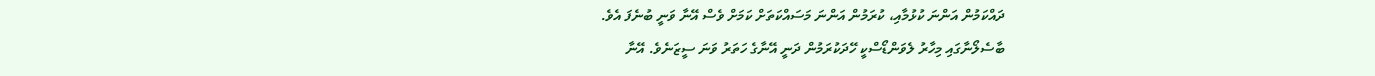ދައްކަމުން އަންނަ ކުޅުމާއި، ކުރަމުން އަންނަ މަސައްކަތަށް ކަމަށް ވެސް އޭނާ ވަނީ ބުނެފަ އެވެ.
ބާސެލޯނާގައި މިހާރު ލެވަންޑޯސްކީ ހޭދަކުރަމުން ދަނީ އޭނާގެ ހަތަރު ވަނަ ސީޒަނެވެ. އޭނާ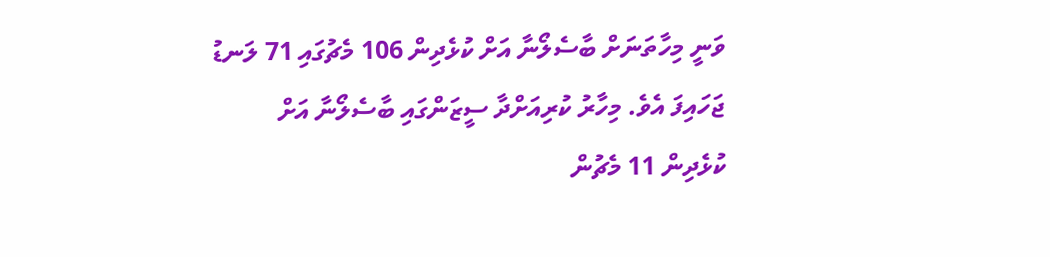ވަނީ މިހާތަނަށް ބާސެލޯނާ އަށް ކުޅެދިން 106 މެޗުގައި 71 ލަނޑު ޖަހައިފަ އެވެ. މިހާރު ކުރިއަށްދާ ސީޒަންގައި ބާސެލޯނާ އަށް ކުޅެދިން 11 މެޗުން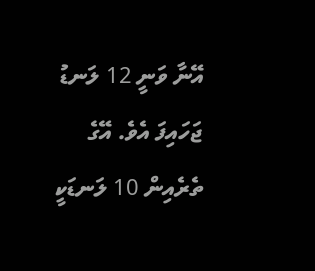އޭނާ ވަނީ 12 ލަނޑު ޖަހައިފަ އެވެ. އޭގެ ތެރެއިން 10 ލަނޑަކީ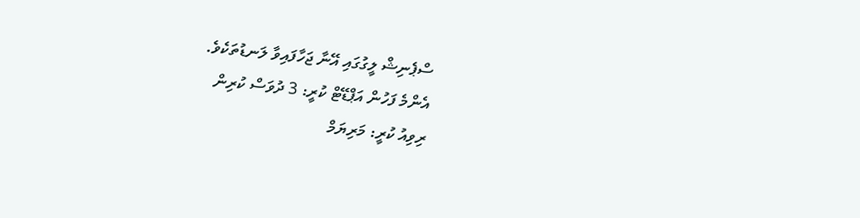ސްޕެނިޝް ލީގުގައި އޭނާ ޖަހާފައިވާ ލަނޑުތަކެވެ.
އެންމެ ފަހުން އަޕްޑޭޓް ކުރީ: 3 ދުވަސް ކުރިން
ރިވިއު ކުރީ: މަރިޔަމް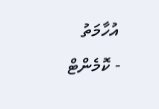އުހާމަތު
- ކޮމެންޓް